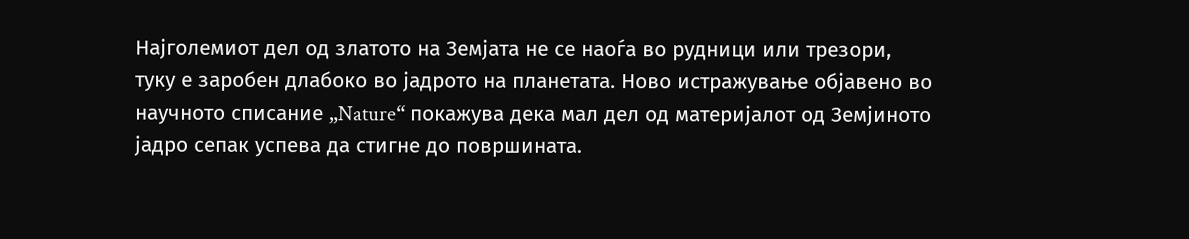Најголемиот дел од златото на Земјата не се наоѓа во рудници или трезори, туку е заробен длабоко во јадрото на планетата. Ново истражување објавено во научното списание „Nature“ покажува дека мал дел од материјалот од Земјиното јадро сепак успева да стигне до површината.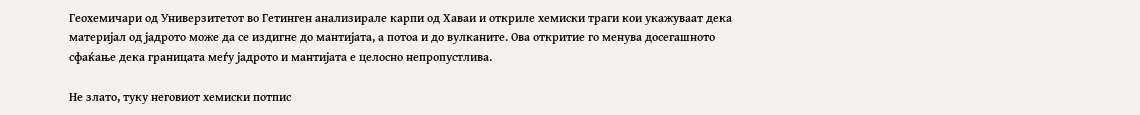Геохемичари од Универзитетот во Гетинген анализирале карпи од Хаваи и откриле хемиски траги кои укажуваат дека материјал од јадрото може да се издигне до мантијата, а потоа и до вулканите. Ова откритие го менува досегашното сфаќање дека границата меѓу јадрото и мантијата е целосно непропустлива.

Не злато, туку неговиот хемиски потпис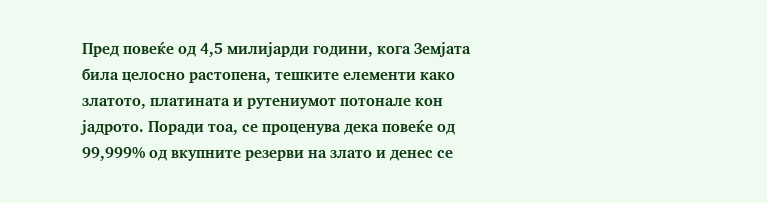Пред повеќе од 4,5 милијарди години, кога Земјата била целосно растопена, тешките елементи како златото, платината и рутениумот потонале кон јадрото. Поради тоа, се проценува дека повеќе од 99,999% од вкупните резерви на злато и денес се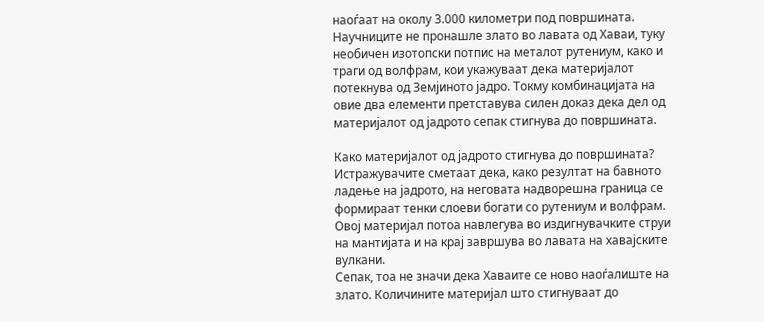наоѓаат на околу 3.000 километри под површината.
Научниците не пронашле злато во лавата од Хаваи, туку необичен изотопски потпис на металот рутениум, како и траги од волфрам, кои укажуваат дека материјалот потекнува од Земјиното јадро. Токму комбинацијата на овие два елементи претставува силен доказ дека дел од материјалот од јадрото сепак стигнува до површината.

Како материјалот од јадрото стигнува до површината?
Истражувачите сметаат дека, како резултат на бавното ладење на јадрото, на неговата надворешна граница се формираат тенки слоеви богати со рутениум и волфрам. Овој материјал потоа навлегува во издигнувачките струи на мантијата и на крај завршува во лавата на хавајските вулкани.
Сепак, тоа не значи дека Хаваите се ново наоѓалиште на злато. Количините материјал што стигнуваат до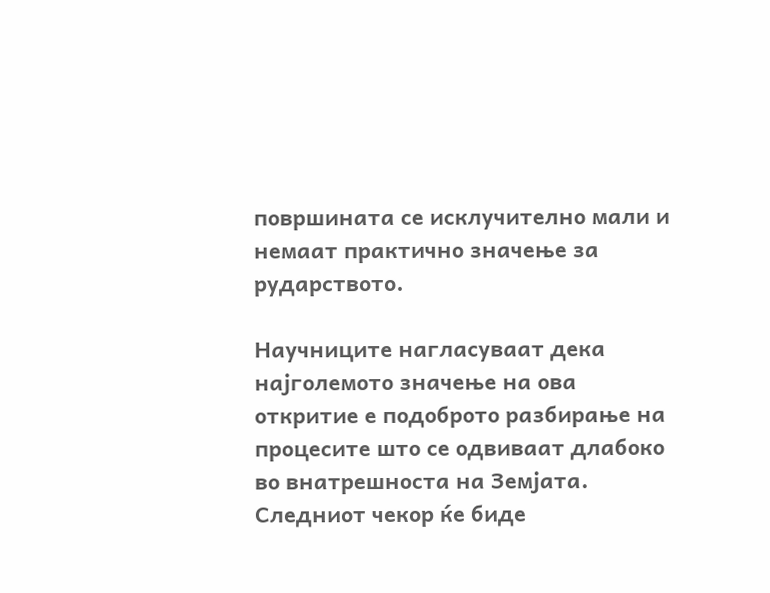површината се исклучително мали и немаат практично значење за рударството.

Научниците нагласуваат дека најголемото значење на ова откритие е подоброто разбирање на процесите што се одвиваат длабоко во внатрешноста на Земјата. Следниот чекор ќе биде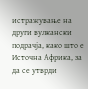истражување на други вулкански подрачја, како што е Источна Африка, за да се утврди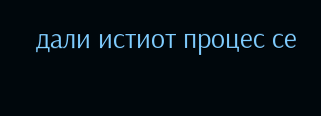дали истиот процес се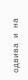одвива и на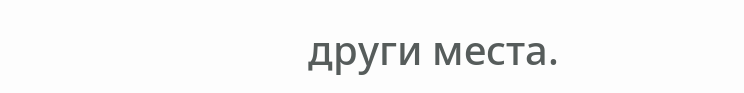други места.